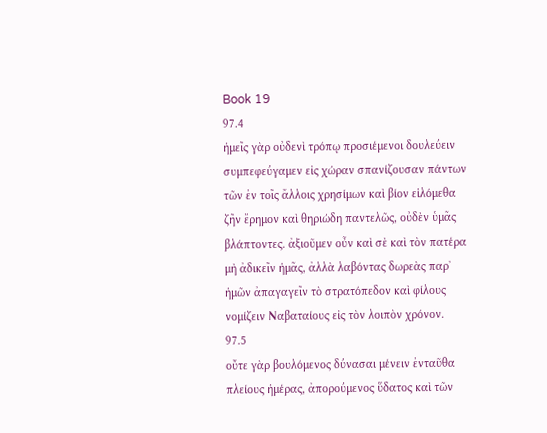Book 19
97.4
ἡμεῖς γὰρ οὐδενὶ τρόπῳ προσιέμενοι δουλεύειν συμπεφεύγαμεν εἰς χώραν σπανίζουσαν πάντων τῶν ἐν τοῖς ἄλλοις χρησίμων καὶ βίον εἱλόμεθα ζῆν ἔρημον καὶ θηριώδη παντελῶς, οὐδὲν ὑμᾶς βλάπτοντες. ἀξιοῦμεν οὖν καὶ σὲ καὶ τὸν πατέρα μὴ ἀδικεῖν ἡμᾶς, ἀλλὰ λαβόντας δωρεὰς παρʼ ἡμῶν ἀπαγαγεῖν τὸ στρατόπεδον καὶ φίλους νομίζειν Ναβαταίους εἰς τὸν λοιπὸν χρόνον.
97.5
οὔτε γὰρ βουλόμενος δύνασαι μένειν ἐνταῦθα πλείους ἡμέρας, ἀπορούμενος ὕδατος καὶ τῶν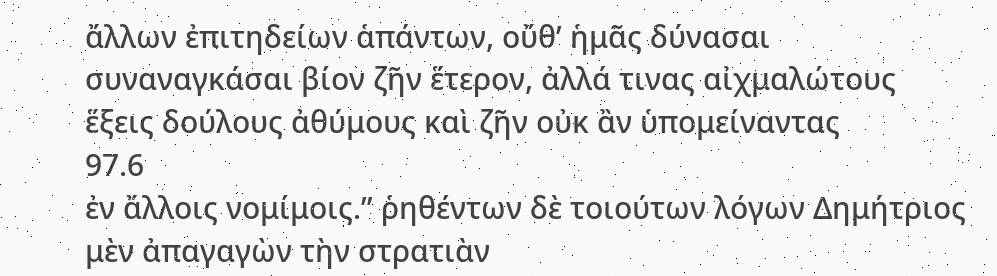ἄλλων ἐπιτηδείων ἁπάντων, οὔθʼ ἡμᾶς δύνασαι συναναγκάσαι βίον ζῆν ἕτερον, ἀλλά τινας αἰχμαλώτους ἕξεις δούλους ἀθύμους καὶ ζῆν οὐκ ἂν ὑπομείναντας
97.6
ἐν ἄλλοις νομίμοις.” ῥηθέντων δὲ τοιούτων λόγων Δημήτριος μὲν ἀπαγαγὼν τὴν στρατιὰν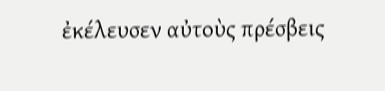ἐκέλευσεν αὐτοὺς πρέσβεις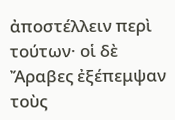ἀποστέλλειν περὶ τούτων· οἱ δὲ Ἄραβες ἐξέπεμψαν τοὺς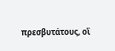πρεσβυτάτους, οἳ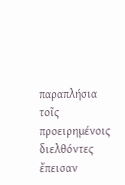παραπλήσια τοῖς προειρημένοις διελθόντες ἔπεισαν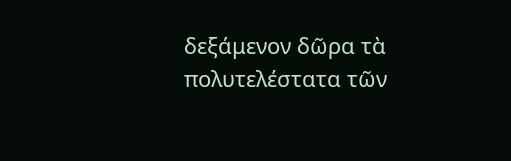δεξάμενον δῶρα τὰ πολυτελέστατα τῶν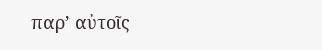παρʼ αὐτοῖς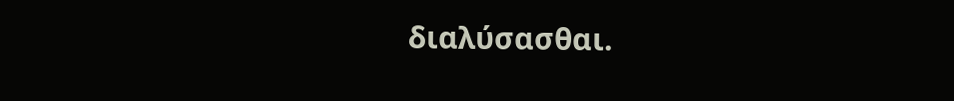διαλύσασθαι.